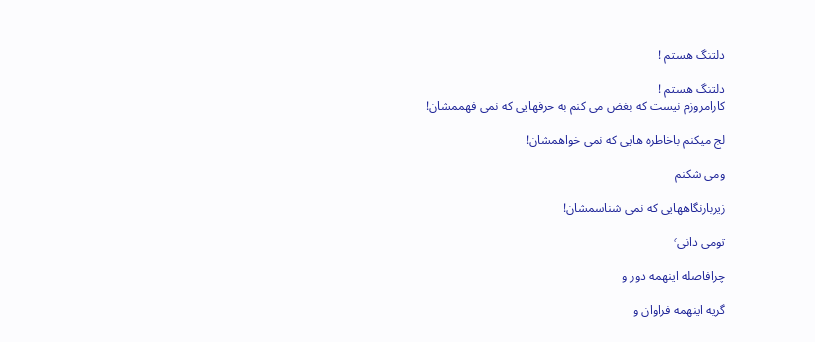دلتنگ هستم !

دلتنگ هستم !
کارامروزم نیست که بغض می کنم به حرفهایی که نمی فهممشان!

لج میکنم باخاطره هایی که نمی خواهمشان!

ومی شکنم

زیربارنگاههایی که نمی شناسمشان!

تومی دانی٬

چرافاصله اینهمه دور و

گریه اینهمه فراوان و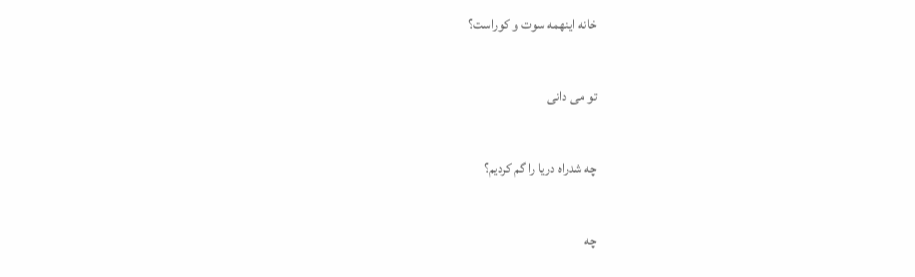خانه اینهمه سوت و کوراست؟

تو می دانی

چه شدراه دریا را گم کردیم؟

چه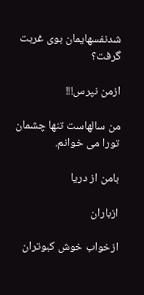شدنفسهایمان بوی غربت گرفت؟

ازمن نپرس!!!

من سالهاست تنها چشمان تورا می خوانم.

بامن از دریا

ازباران

ازخواب خوش کبوتران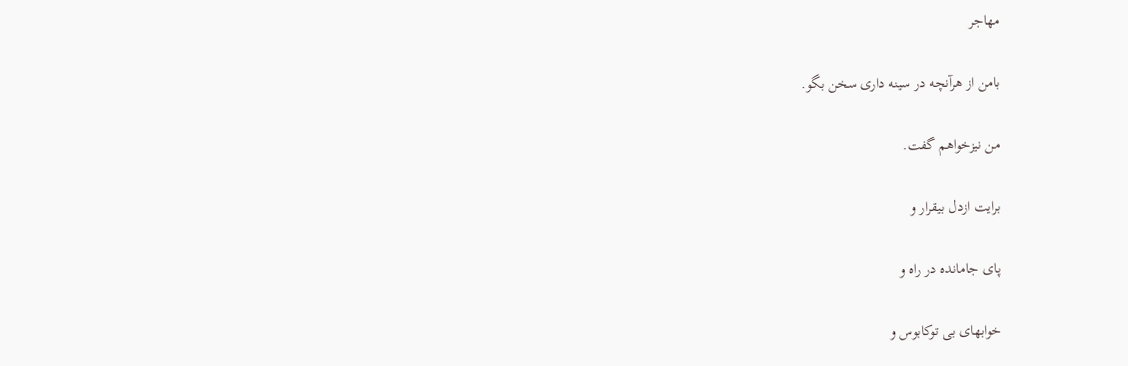مهاجر

بامن از هرآنچه در سینه داری سخن بگو.

من نیزخواهم گفت.

برایت ازدل بیقرار و

پای جامانده در راه و

خوابهای بی توکابوس و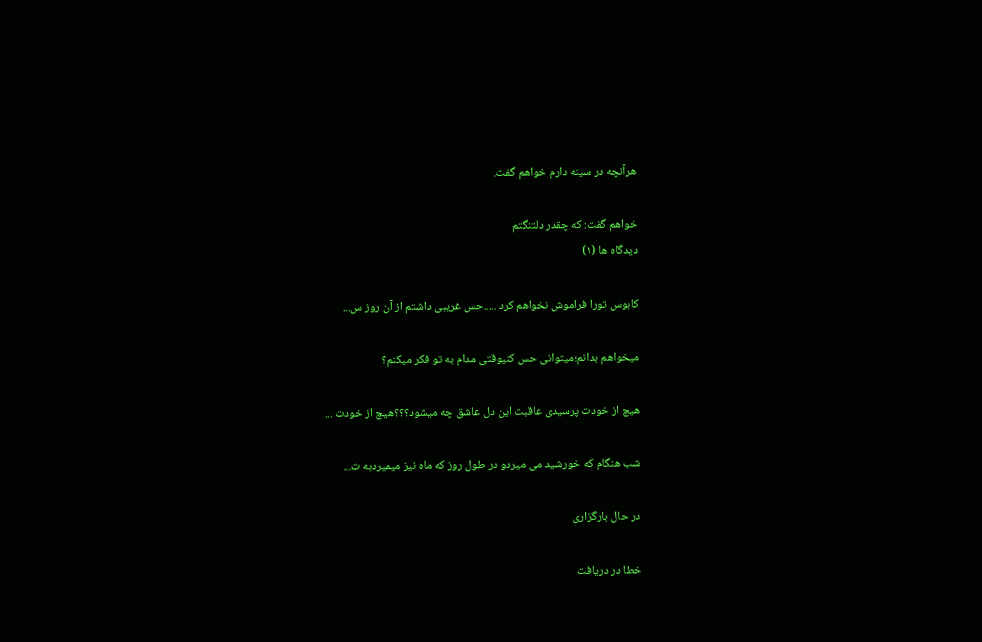هرآنچه در سینه دارم خواهم گفت.

خواهم گفت: که چقدر دلتنگتم
دیدگاه ها (۱)

کابوس تورا فراموش نخواهم کرد .....حس غریبی داشتم از آن روز س...

میخواهم بدانم؛میتوانی حس کنیوقتی مدام به تو فکر میکنم؟

هیچ از خودت پرسیدی عاقبت این دل عاشق چه میشود؟؟؟هیچ از خودت ...

شب هنگام که خورشید می میردو در طول روز که ماه نیز میمیردبه ت...

در حال بارگزاری

خطا در دریافت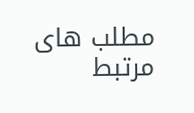مطلب های مرتبط